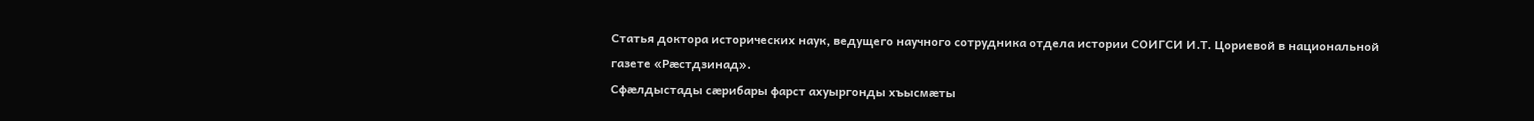Статья доктора исторических наук, ведущего научного сотрудника отдела истории СОИГСИ И.Т. Цориевой в национальной газете «Рæстдзинад».
Сфæлдыстады сæрибары фарст ахуыргонды хъысмæты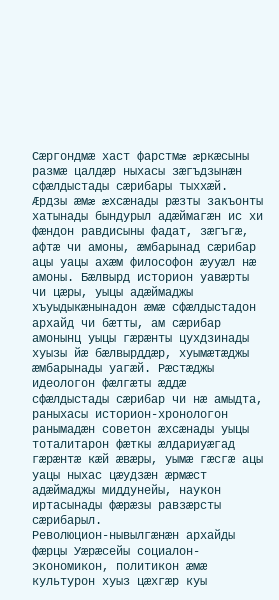Сæргондмæ хаст фарстмæ æркæсыны размæ цалдæр ныхасы зæгъдзынæн сфæлдыстады сæрибары тыххæй. Æрдзы æмæ æхсæнады рæзты закъонты хатынады бындурыл адæймагæн ис хи фæндон равдисыны фадат, зæгъгæ, афтæ чи амоны, æмбарынад сæрибар ацы уацы ахæм философон æууæл нæ амоны. Бæлвырд историон уавæрты чи цæры, уыцы адæймаджы хъуыдыкæнынадон æмæ сфæлдыстадон архайд чи бæтты, ам сæрибар амонынц уыцы гæрæнты цухдзинады хуызы йæ бæлвырддæр, хуымæтæджы æмбарынады уагæй. Рæстæджы идеологон фæлгæты æддæ сфæлдыстады сæрибар чи нæ амыдта, раныхасы историон-хронологон ранымадæн советон æхсæнады уыцы тоталитарон фæткы æлдариуæгад гæрæнтæ кæй æвæры, уымæ гæсгæ ацы уацы ныхас цæудзæн æрмæст адæймаджы миддунейы, наукон иртасынады фæрæзы равзæрсты сæрибарыл.
Революцион-нывылгæнæн архайды фæрцы Уæрæсейы социалон-экономикон, политикон æмæ культурон хуыз цæхгæр куы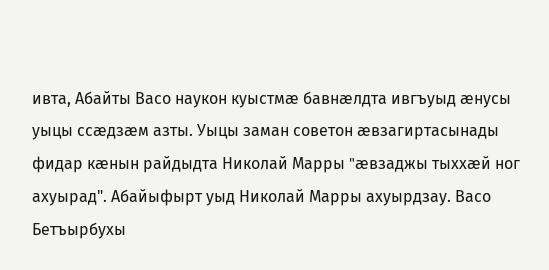ивта, Абайты Васо наукон куыстмæ бавнæлдта ивгъуыд æнусы уыцы ссæдзæм азты. Уыцы заман советон æвзагиртасынады фидар кæнын райдыдта Николай Марры "æвзаджы тыххæй ног ахуырад". Абайыфырт уыд Николай Марры ахуырдзау. Васо Бетъырбухы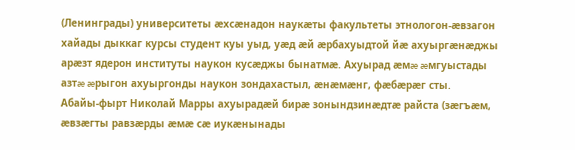(Ленинграды) университеты æхсæнадон наукæты факультеты этнологон-æвзагон хайады дыккаг курсы студент куы уыд, уæд æй æрбахуыдтой йæ ахуыргæнæджы арæзт ядерон институты наукон кусæджы бынатмæ. Ахуырад æмæ æмгуыстады азтæ æрыгон ахуыргонды наукон зондахастыл, æнæмæнг, фæбæрæг сты.
Абайы-фырт Николай Марры ахуырадæй бирæ зонындзинæдтæ райста (зæгъæм, æвзæгты равзæрды æмæ сæ иукæнынады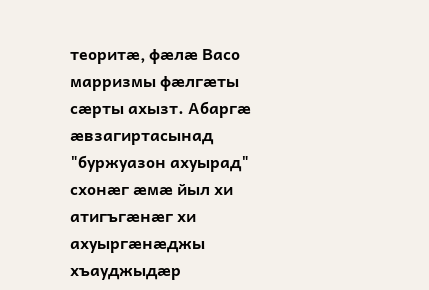теоритæ, фæлæ Васо марризмы фæлгæты сæрты ахызт. Абаргæ æвзагиртасынад "буржуазон ахуырад" схонæг æмæ йыл хи атигъгæнæг хи ахуыргæнæджы хъауджыдæр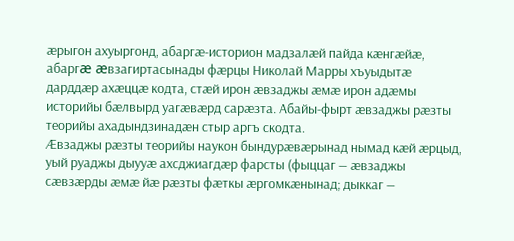æрыгон ахуыргонд, абаргæ-историон мадзалæй пайда кæнгæйæ, абаргæ æвзагиртасынады фæрцы Николай Марры хъуыдытæ дарддæр ахæццæ кодта, стæй ирон æвзаджы æмæ ирон адæмы историйы бæлвырд уагæвæрд сарæзта. Абайы-фырт æвзаджы рæзты теорийы ахадындзинадæн стыр аргъ скодта.
Æвзаджы рæзты теорийы наукон бындурæвæрынад нымад кæй æрцыд, уый руаджы дыууæ ахсджиагдæр фарсты (фыццаг — æвзаджы сæвзæрды æмæ йæ рæзты фæткы æргомкæнынад; дыккаг —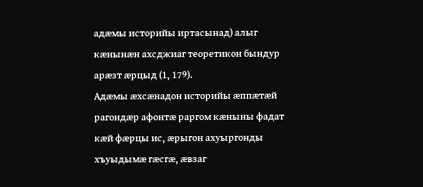адæмы историйы иртасынад) алыг кæнынæн ахсджиаг теоретикон бындур арæзт æрцыд (1, 179).
Адæмы æхсæнадон историйы æппæтæй рагондæр афонтæ раргом кæныны фадат кæй фæрцы ис, æрыгон ахуыргонды хъуыдымæ гæсгæ, æвзаг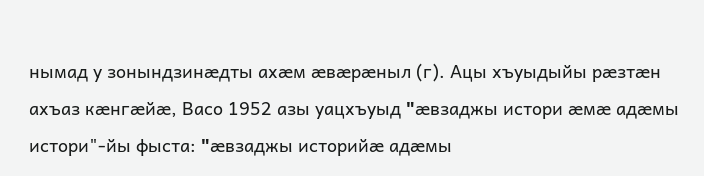нымад у зонындзинæдты ахæм æвæрæныл (г). Ацы хъуыдыйы рæзтæн ахъаз кæнгæйæ, Васо 1952 азы уацхъуыд "æвзаджы истори æмæ адæмы истори"-йы фыста: "æвзаджы историйæ адæмы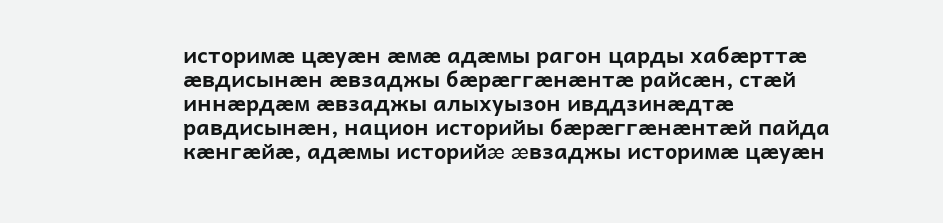историмæ цæуæн æмæ адæмы рагон царды хабæрттæ æвдисынæн æвзаджы бæрæггæнæнтæ райсæн, стæй иннæрдæм æвзаджы алыхуызон ивддзинæдтæ равдисынæн, национ историйы бæрæггæнæнтæй пайда кæнгæйæ, адæмы историйæ æвзаджы историмæ цæуæн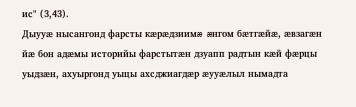ис" (3,43).
Дыууæ нысангонд фарсты кæрæдзиимæ æнгом бæтгæйæ, æвзагæн йæ бон адæмы историйы фарстытæн дзуапп радтын кæй фæрцы уыдзæн, ахуыргонд уыцы ахсджиагдæр æууæлыл нымадта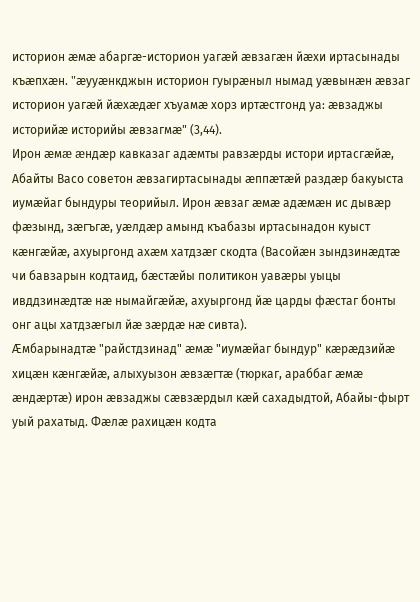историон æмæ абаргæ-историон уагæй æвзагæн йæхи иртасынады къæпхæн. "æууæнкджын историон гуырæныл нымад уæвынæн æвзаг историон уагæй йæхæдæг хъуамæ хорз иртæстгонд уа: æвзаджы историйæ историйы æвзагмæ" (3,44).
Ирон æмæ æндæр кавказаг адæмты равзæрды истори иртасгæйæ, Абайты Васо советон æвзагиртасынады æппæтæй раздæр бакуыста иумæйаг бындуры теорийыл. Ирон æвзаг æмæ адæмæн ис дывæр фæзынд, зæгъгæ, уæлдæр амынд къабазы иртасынадон куыст кæнгæйæ, ахуыргонд ахæм хатдзæг скодта (Васойæн зындзинæдтæ чи бавзарын кодтаид, бæстæйы политикон уавæры уыцы ивддзинæдтæ нæ нымайгæйæ, ахуыргонд йæ царды фæстаг бонты онг ацы хатдзæгыл йæ зæрдæ нæ сивта).
Æмбарынадтæ "райстдзинад" æмæ "иумæйаг бындур" кæрæдзийæ хицæн кæнгæйæ, алыхуызон æвзæгтæ (тюркаг, араббаг æмæ æндæртæ) ирон æвзаджы сæвзæрдыл кæй сахадыдтой, Абайы-фырт уый рахатыд. Фæлæ рахицæн кодта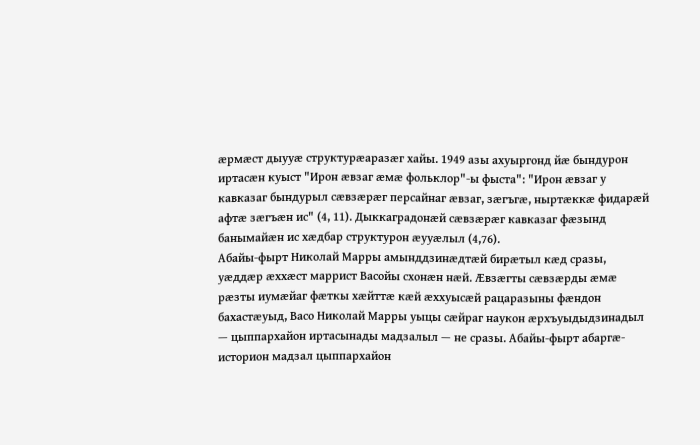æрмæст дыууæ структурæаразæг хайы. 1949 азы ахуыргонд йæ бындурон иртасæн куыст "Ирон æвзаг æмæ фольклор"-ы фыста": "Ирон æвзаг у кавказаг бындурыл сæвзæрæг персайнаг æвзаг, зæгъгæ, ныртæккæ фидарæй афтæ зæгъæн ис" (4, 11). Дыккаградонæй сæвзæрæг кавказаг фæзынд банымайæн ис хæдбар структурон æууæлыл (4,76).
Абайы-фырт Николай Марры амынддзинæдтæй бирæтыл кæд сразы, уæддæр æххæст маррист Васойы схонæн нæй. Æвзæгты сæвзæрды æмæ рæзты иумæйаг фæткы хæйттæ кæй æххуысæй рацаразыны фæндон бахастæуыд, Васо Николай Марры уыцы сæйраг наукон æрхъуыдыдзинадыл — цыппархайон иртасынады мадзалыл — не сразы. Абайы-фырт абаргæ-историон мадзал цыппархайон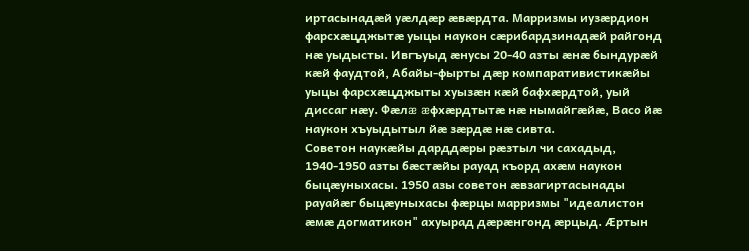иртасынадæй уæлдæр æвæрдта. Марризмы иузæрдион фарсхæцджытæ уыцы наукон сæрибардзинадæй райгонд нæ уыдысты. Ивгъуыд æнусы 20-40 азты æнæ бындурæй кæй фаудтой, Абайы-фырты дæр компаративистикæйы уыцы фарсхæцджыты хуызæн кæй бафхæрдтой, уый диссаг нæу. Фæлæ æфхæрдтытæ нæ нымайгæйæ, Васо йæ наукон хъуыдытыл йæ зæрдæ нæ сивта.
Советон наукæйы дарддæры рæзтыл чи сахадыд, 1940-1950 азты бæстæйы рауад къорд ахæм наукон быцæуныхасы. 1950 азы советон æвзагиртасынады рауайæг быцæуныхасы фæрцы марризмы "идеалистон æмæ догматикон" ахуырад дæрæнгонд æрцыд. Æртын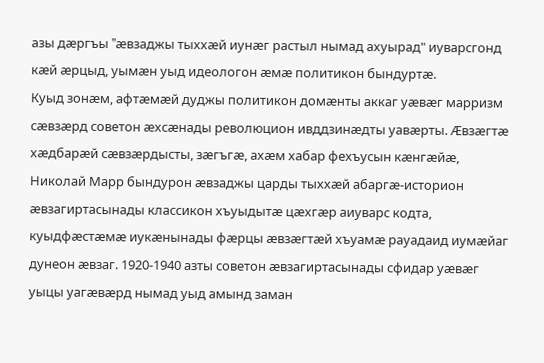азы дæргъы "æвзаджы тыххæй иунæг растыл нымад ахуырад" иуварсгонд кæй æрцыд, уымæн уыд идеологон æмæ политикон бындуртæ.
Куыд зонæм, афтæмæй дуджы политикон домæнты аккаг уæвæг марризм сæвзæрд советон æхсæнады революцион ивддзинæдты уавæрты. Æвзæгтæ хæдбарæй сæвзæрдысты, зæгъгæ, ахæм хабар фехъусын кæнгæйæ, Николай Марр бындурон æвзаджы царды тыххæй абаргæ-историон æвзагиртасынады классикон хъуыдытæ цæхгæр аиуварс кодта, куыдфæстæмæ иукæнынады фæрцы æвзæгтæй хъуамæ рауадаид иумæйаг дунеон æвзаг. 1920-1940 азты советон æвзагиртасынады сфидар уæвæг уыцы уагæвæрд нымад уыд амынд заман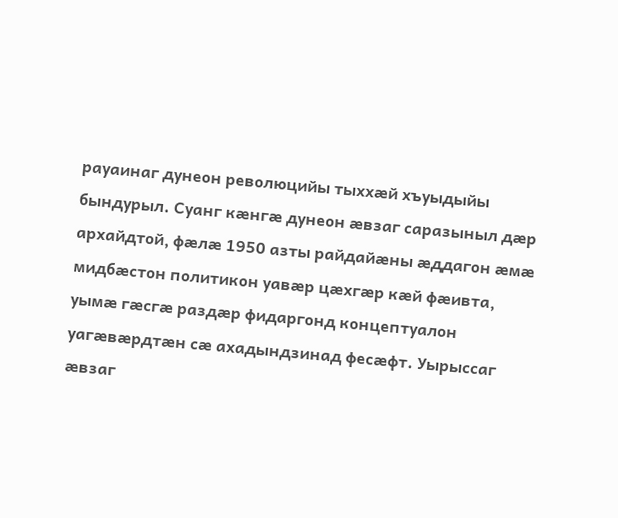рауаинаг дунеон революцийы тыххæй хъуыдыйы бындурыл. Суанг кæнгæ дунеон æвзаг саразыныл дæр архайдтой, фæлæ 1950 азты райдайæны æддагон æмæ мидбæстон политикон уавæр цæхгæр кæй фæивта, уымæ гæсгæ раздæр фидаргонд концептуалон уагæвæрдтæн сæ ахадындзинад фесæфт. Уырыссаг æвзаг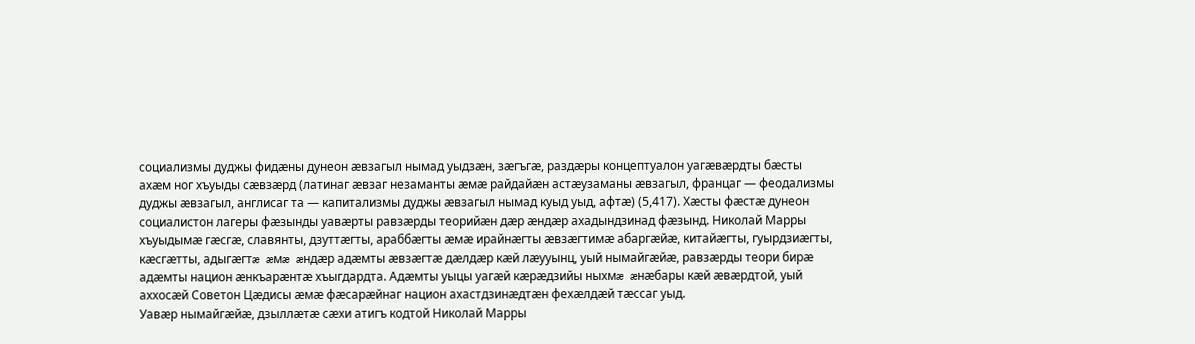социализмы дуджы фидæны дунеон æвзагыл нымад уыдзæн, зæгъгæ, раздæры концептуалон уагæвæрдты бæсты ахæм ног хъуыды сæвзæрд (латинаг æвзаг незаманты æмæ райдайæн астæузаманы æвзагыл, францаг — феодализмы дуджы æвзагыл, англисаг та — капитализмы дуджы æвзагыл нымад куыд уыд, афтæ) (5,417). Хæсты фæстæ дунеон социалистон лагеры фæзынды уавæрты равзæрды теорийæн дæр æндæр ахадындзинад фæзынд. Николай Марры хъуыдымæ гæсгæ, славянты, дзуттæгты, араббæгты æмæ ирайнæгты æвзæгтимæ абаргæйæ, китайæгты, гуырдзиæгты, кæсгæтты, адыгæгтæ æмæ æндæр адæмты æвзæгтæ дæлдæр кæй лæууынц, уый нымайгæйæ, равзæрды теори бирæ адæмты национ æнкъарæнтæ хъыгдардта. Адæмты уыцы уагæй кæрæдзийы ныхмæ æнæбары кæй æвæрдтой, уый аххосæй Советон Цæдисы æмæ фæсарæйнаг национ ахастдзинæдтæн фехæлдæй тæссаг уыд.
Уавæр нымайгæйæ, дзыллæтæ сæхи атигъ кодтой Николай Марры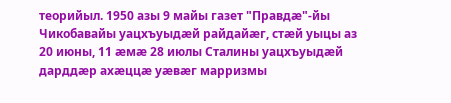теорийыл. 1950 азы 9 майы газет "Правдæ"-йы Чикобавайы уацхъуыдæй райдайæг, стæй уыцы аз 20 июны, 11 æмæ 28 июлы Сталины уацхъуыдæй дарддæр ахæццæ уæвæг марризмы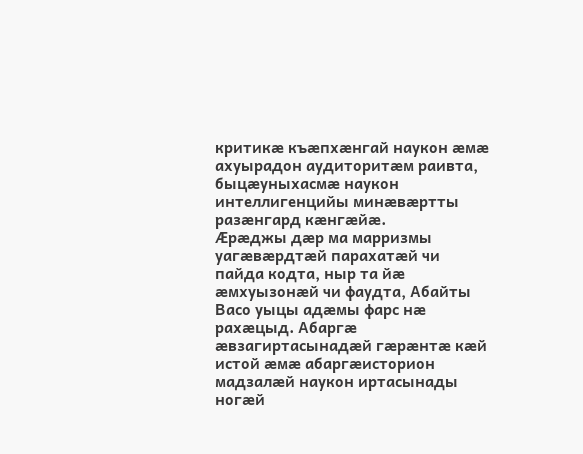критикæ къæпхæнгай наукон æмæ ахуырадон аудиторитæм раивта, быцæуныхасмæ наукон интеллигенцийы минæвæртты разæнгард кæнгæйæ.
Æрæджы дæр ма марризмы уагæвæрдтæй парахатæй чи пайда кодта, ныр та йæ æмхуызонæй чи фаудта, Абайты Васо уыцы адæмы фарс нæ рахæцыд. Абаргæ æвзагиртасынадæй гæрæнтæ кæй истой æмæ абаргæисторион мадзалæй наукон иртасынады ногæй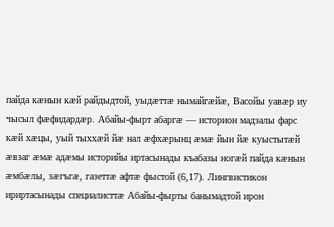пайда кæнын кæй райдыдтой, уыдæттæ нымайгæйæ, Васойы уавæр иу чысыл фæфидардæр. Абайы-фырт абаргæ — историон мадзалы фарс кæй хæцы, уый тыххæй йæ нал æфхæрынц æмæ йын йæ куыстытæй æвзаг æмæ адæмы историйы иртасынады къабазы ногæй пайда кæнын æмбæлы, зæгъгæ, газеттæ афтæ фыстой (6,17). Лингвистикон ириртасынады специалисттæ Абайы-фырты банымадтой ирон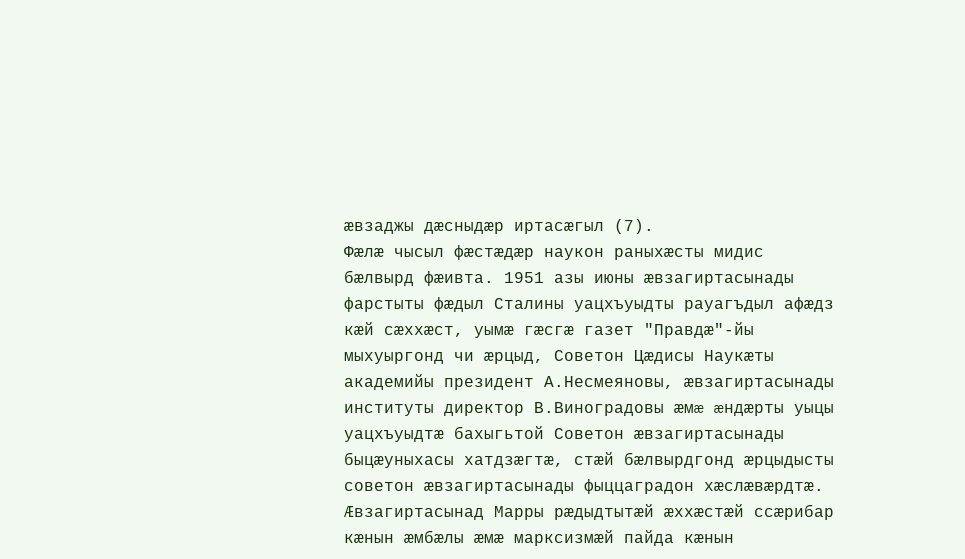æвзаджы дæсныдæр иртасæгыл (7).
Фæлæ чысыл фæстæдæр наукон раныхæсты мидис бæлвырд фæивта. 1951 азы июны æвзагиртасынады фарстыты фæдыл Сталины уацхъуыдты рауагъдыл афæдз кæй сæххæст, уымæ гæсгæ газет "Правдæ"-йы мыхуыргонд чи æрцыд, Советон Цæдисы Наукæты академийы президент А.Несмеяновы, æвзагиртасынады институты директор В.Виноградовы æмæ æндæрты уыцы уацхъуыдтæ бахыгьтой Советон æвзагиртасынады быцæуныхасы хатдзæгтæ, стæй бæлвырдгонд æрцыдысты советон æвзагиртасынады фыццаградон хæслæвæрдтæ. Æвзагиртасынад Марры рæдыдтытæй æххæстæй ссæрибар кæнын æмбæлы æмæ марксизмæй пайда кæнын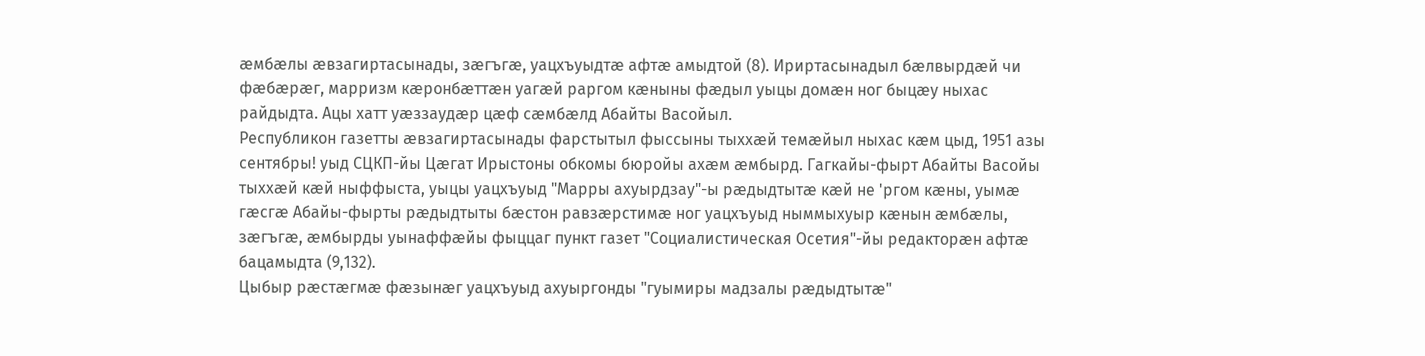æмбæлы æвзагиртасынады, зæгъгæ, уацхъуыдтæ афтæ амыдтой (8). Ириртасынадыл бæлвырдæй чи фæбæрæг, марризм кæронбæттæн уагæй раргом кæныны фæдыл уыцы домæн ног быцæу ныхас райдыдта. Ацы хатт уæззаудæр цæф сæмбæлд Абайты Васойыл.
Республикон газетты æвзагиртасынады фарстытыл фыссыны тыххæй темæйыл ныхас кæм цыд, 1951 азы сентябры! уыд СЦКП-йы Цæгат Ирыстоны обкомы бюройы ахæм æмбырд. Гагкайы-фырт Абайты Васойы тыххæй кæй ныффыста, уыцы уацхъуыд "Марры ахуырдзау"-ы рæдыдтытæ кæй не 'ргом кæны, уымæ гæсгæ Абайы-фырты рæдыдтыты бæстон равзæрстимæ ног уацхъуыд ныммыхуыр кæнын æмбæлы, зæгъгæ, æмбырды уынаффæйы фыццаг пункт газет "Социалистическая Осетия"-йы редакторæн афтæ бацамыдта (9,132).
Цыбыр рæстæгмæ фæзынæг уацхъуыд ахуыргонды "гуымиры мадзалы рæдыдтытæ"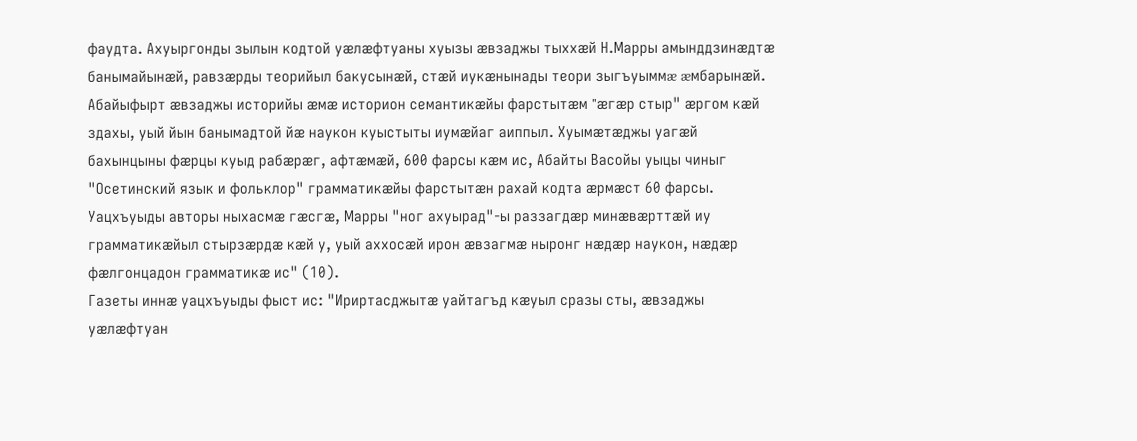фаудта. Ахуыргонды зылын кодтой уæлæфтуаны хуызы æвзаджы тыххæй Н.Марры амынддзинæдтæ банымайынæй, равзæрды теорийыл бакусынæй, стæй иукæнынады теори зыгъуыммæ æмбарынæй. Абайыфырт æвзаджы историйы æмæ историон семантикæйы фарстытæм "æгæр стыр" æргом кæй здахы, уый йын банымадтой йæ наукон куыстыты иумæйаг аиппыл. Хуымæтæджы уагæй бахынцыны фæрцы куыд рабæрæг, афтæмæй, 600 фарсы кæм ис, Абайты Васойы уыцы чиныг "Осетинский язык и фольклор" грамматикæйы фарстытæн рахай кодта æрмæст 60 фарсы. Уацхъуыды авторы ныхасмæ гæсгæ, Марры "ног ахуырад"-ы раззагдæр минæвæрттæй иу грамматикæйыл стырзæрдæ кæй у, уый аххосæй ирон æвзагмæ ныронг нæдæр наукон, нæдæр фæлгонцадон грамматикæ ис" (10).
Газеты иннæ уацхъуыды фыст ис: "Ириртасджытæ уайтагъд кæуыл сразы сты, æвзаджы уæлæфтуан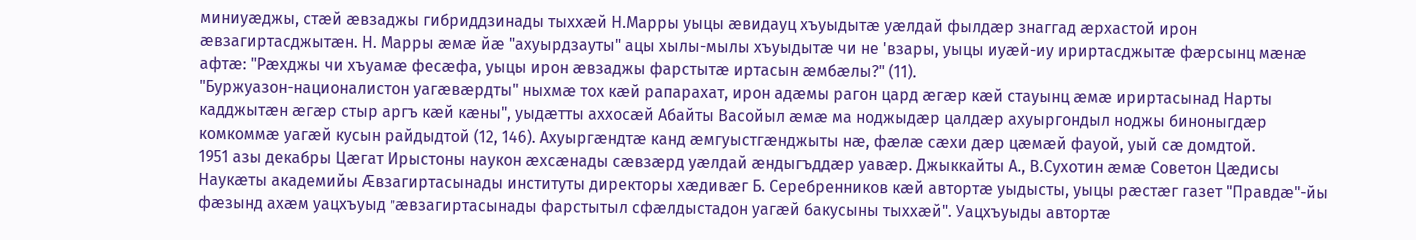миниуæджы, стæй æвзаджы гибриддзинады тыххæй Н.Марры уыцы æвидауц хъуыдытæ уæлдай фылдæр знаггад æрхастой ирон æвзагиртасджытæн. Н. Марры æмæ йæ "ахуырдзауты" ацы хылы-мылы хъуыдытæ чи не 'взары, уыцы иуæй-иу ириртасджытæ фæрсынц мæнæ афтæ: "Рæхджы чи хъуамæ фесæфа, уыцы ирон æвзаджы фарстытæ иртасын æмбæлы?" (11).
"Буржуазон-националистон уагæвæрдты" ныхмæ тох кæй рапарахат, ирон адæмы рагон цард æгæр кæй стауынц æмæ ириртасынад Нарты кадджытæн æгæр стыр аргъ кæй кæны", уыдæтты аххосæй Абайты Васойыл æмæ ма ноджыдæр цалдæр ахуыргондыл ноджы биноныгдæр комкоммæ уагæй кусын райдыдтой (12, 146). Ахуыргæндтæ канд æмгуыстгæнджыты нæ, фæлæ сæхи дæр цæмæй фауой, уый сæ домдтой.
1951 азы декабры Цæгат Ирыстоны наукон æхсæнады сæвзæрд уæлдай æндыгъддæр уавæр. Джыккайты А., В.Сухотин æмæ Советон Цæдисы Наукæты академийы Æвзагиртасынады институты директоры хæдивæг Б. Серебренников кæй автортæ уыдысты, уыцы рæстæг газет "Правдæ"-йы фæзынд ахæм уацхъуыд "æвзагиртасынады фарстытыл сфæлдыстадон уагæй бакусыны тыххæй". Уацхъуыды автортæ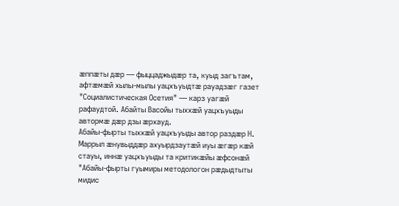æппæты дæр — фыццаджыдæр та, куыд загътам, афтæмæй хылы-мылы уацхъуыдтæ рауадзæг газет "Социалистическая Осетия" — карз уагæй рафаудтой. Абайты Васойы тыххæй уацхъуыды автормæ дæр дзы æрхауд.
Абайы-фырты тыххæй уацхъуыды автор раздæр Н. Маррыл æнувыддæр ахуырдзаутæй иуы æгæр кæй стауы, иннæ уацхъуыды та критикæйы æфсонæй "Абайы-фырты гуымиры методологон рæдыдтыты мидис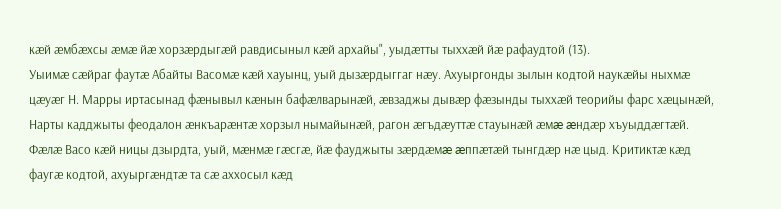кæй æмбæхсы æмæ йæ хорзæрдыгæй равдисыныл кæй архайы", уыдæтты тыххæй йæ рафаудтой (13).
Уыимæ сæйраг фаутæ Абайты Васомæ кæй хауынц, уый дызæрдыггаг нæу. Ахуыргонды зылын кодтой наукæйы ныхмæ цæуæг Н. Марры иртасынад фæнывыл кæнын бафæлварынæй, æвзаджы дывæр фæзынды тыххæй теорийы фарс хæцынæй, Нарты кадджыты феодалон æнкъарæнтæ хорзыл нымайынæй, рагон æгъдæуттæ стауынæй æмæ æндæр хъуыддæгтæй. Фæлæ Васо кæй ницы дзырдта, уый, мæнмæ гæсгæ, йæ фауджыты зæрдæмæ æппæтæй тынгдæр нæ цыд. Критиктæ кæд фаугæ кодтой, ахуыргæндтæ та сæ аххосыл кæд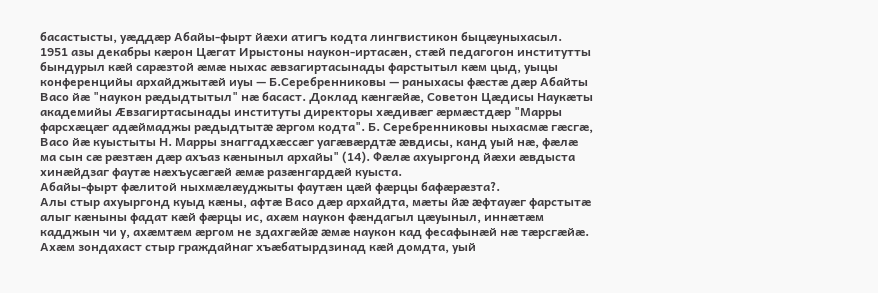басастысты, уæддæр Абайы-фырт йæхи атигъ кодта лингвистикон быцæуныхасыл.
1951 азы декабры кæрон Цæгат Ирыстоны наукон-иртасæн, стæй педагогон институтты бындурыл кæй сарæзтой æмæ ныхас æвзагиртасынады фарстытыл кæм цыд, уыцы конференцийы архайджытæй иуы — Б.Серебренниковы — раныхасы фæстæ дæр Абайты Васо йæ "наукон рæдыдтытыл" нæ басаст. Доклад кæнгæйæ, Советон Цæдисы Наукæты академийы Æвзагиртасынады институты директоры хæдивæг æрмæстдæр "Марры фарсхæцæг адæймаджы рæдыдтытæ æргом кодта". Б. Серебренниковы ныхасмæ гæсгæ, Васо йæ куыстыты Н. Марры знаггадхæссæг уагæвæрдтæ æвдисы, канд уый нæ, фæлæ ма сын сæ рæзтæн дæр ахъаз кæныныл архайы" (14). Фæлæ ахуыргонд йæхи æвдыста хинæйдзаг фаутæ нæхъусæгæй æмæ разæнгардæй куыста.
Абайы-фырт фæлитой ныхмæлæуджыты фаутæн цæй фæрцы бафæрæзта?.
Алы стыр ахуыргонд куыд кæны, афтæ Васо дæр архайдта, мæты йæ æфтауæг фарстытæ алыг кæныны фадат кæй фæрцы ис, ахæм наукон фæндагыл цæуыныл, иннæтæм кадджын чи у, ахæмтæм æргом не здахгæйæ æмæ наукон кад фесафынæй нæ тæрсгæйæ. Ахæм зондахаст стыр граждайнаг хъæбатырдзинад кæй домдта, уый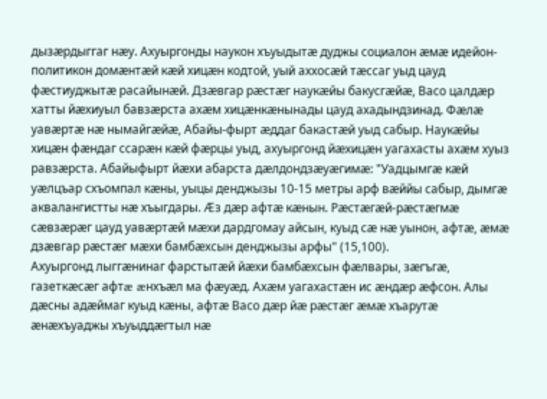дызæрдыггаг нæу. Ахуыргонды наукон хъуыдытæ дуджы социалон æмæ идейон-политикон домæнтæй кæй хицæн кодтой, уый аххосæй тæссаг уыд цауд фæстиуджытæ расайынæй. Дзæвгар рæстæг наукæйы бакусгæйæ, Васо цалдæр хатты йæхиуыл бавзæрста ахæм хицæнкæнынады цауд ахадындзинад. Фæлæ уавæртæ нæ нымайгæйæ, Абайы-фырт æддаг бакастæй уыд сабыр. Наукæйы хицæн фæндаг ссарæн кæй фæрцы уыд, ахуыргонд йæхицæн уагахасты ахæм хуыз равзæрста. Абайыфырт йæхи абарста дæлдондзæуæгимæ: "Уадцымгæ кæй уæлцъар схъомпал кæны, уыцы денджызы 10-15 метры арф вæййы сабыр, дымгæ аквалангистты нæ хъыгдары. Æз дæр афтæ кæнын. Рæстæгæй-рæстæгмæ сæвзæрæг цауд уавæртæй мæхи дардгомау айсын, куыд сæ нæ уынон, афтæ, æмæ дзæвгар рæстæг мæхи бамбæхсын денджызы арфы" (15,100).
Ахуыргонд лыггæнинаг фарстытæй йæхи бамбæхсын фæлвары, зæгъгæ, газеткæсæг афтæ æнхъæл ма фæуæд. Ахæм уагахастæн ис æндæр æфсон. Алы дæсны адæймаг куыд кæны, афтæ Васо дæр йæ рæстæг æмæ хъарутæ æнæхъуаджы хъуыддæгтыл нæ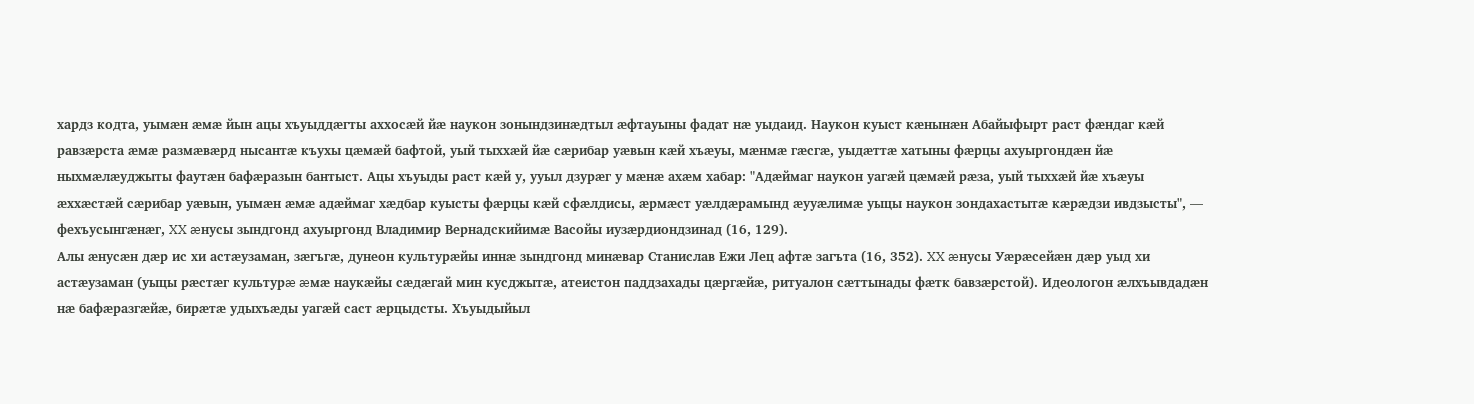хардз кодта, уымæн æмæ йын ацы хъуыддæгты аххосæй йæ наукон зонындзинæдтыл æфтауыны фадат нæ уыдаид. Наукон куыст кæнынæн Абайыфырт раст фæндаг кæй равзæрста æмæ размæвæрд нысантæ къухы цæмæй бафтой, уый тыххæй йæ сæрибар уæвын кæй хъæуы, мæнмæ гæсгæ, уыдæттæ хатыны фæрцы ахуыргондæн йæ ныхмæлæуджыты фаутæн бафæразын бантыст. Ацы хъуыды раст кæй у, ууыл дзурæг у мæнæ ахæм хабар: "Адæймаг наукон уагæй цæмæй рæза, уый тыххæй йæ хъæуы æххæстæй сæрибар уæвын, уымæн æмæ адæймаг хæдбар куысты фæрцы кæй сфæлдисы, æрмæст уæлдæрамынд æууæлимæ уыцы наукон зондахастытæ кæрæдзи ивдзысты", — фехъусынгæнæг, XX æнусы зындгонд ахуыргонд Владимир Вернадскийимæ Васойы иузæрдиондзинад (16, 129).
Алы æнусæн дæр ис хи астæузаман, зæгъгæ, дунеон культурæйы иннæ зындгонд минæвар Станислав Ежи Лец афтæ загъта (16, 352). XX æнусы Уæрæсейæн дæр уыд хи астæузаман (уыцы рæстæг культурæ æмæ наукæйы сæдæгай мин кусджытæ, атеистон паддзахады цæргæйæ, ритуалон сæттынады фæтк бавзæрстой). Идеологон æлхъывдадæн нæ бафæразгæйæ, бирæтæ удыхъæды уагæй саст æрцыдсты. Хъуыдыйыл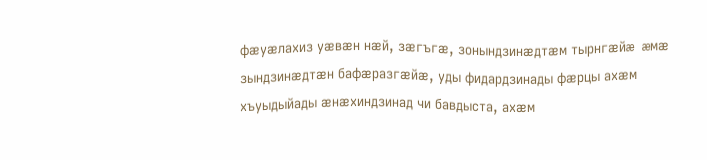фæуæлахиз уæвæн нæй, зæгъгæ, зонындзинæдтæм тырнгæйæ æмæ зындзинæдтæн бафæразгæйæ, уды фидардзинады фæрцы ахæм хъуыдыйады æнæхиндзинад чи бавдыста, ахæм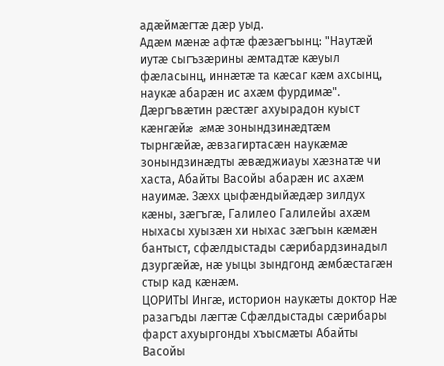адæймæгтæ дæр уыд.
Адæм мæнæ афтæ фæзæгъынц: "Наутæй иутæ сыгъзæрины æмтадтæ кæуыл фæласынц, иннæтæ та кæсаг кæм ахсынц, наукæ абарæн ис ахæм фурдимæ". Дæргъвæтин рæстæг ахуырадон куыст кæнгæйæ æмæ зонындзинæдтæм тырнгæйæ, æвзагиртасæн наукæмæ зонындзинæдты æвæджиауы хæзнатæ чи хаста, Абайты Васойы абарæн ис ахæм науимæ. Зæхх цыфæндыйæдæр зилдух кæны, зæгъгæ, Галилео Галилейы ахæм ныхасы хуызæн хи ныхас зæгъын кæмæн бантыст, сфæлдыстады сæрибардзинадыл дзургæйæ, нæ уыцы зындгонд æмбæстагæн стыр кад кæнæм.
ЦОРИТЫ Ингæ, историон наукæты доктор Нæ разагъды лæгтæ Сфæлдыстады сæрибары фарст ахуыргонды хъысмæты Абайты Васойы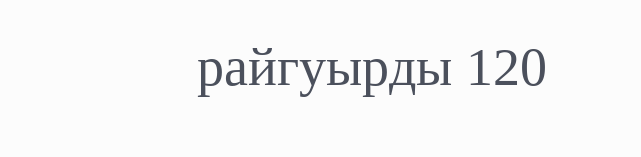райгуырды 120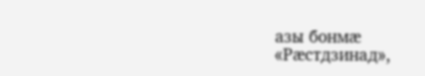азы бонмæ
«Рæстдзинад»,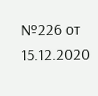№226 от 15.12.2020